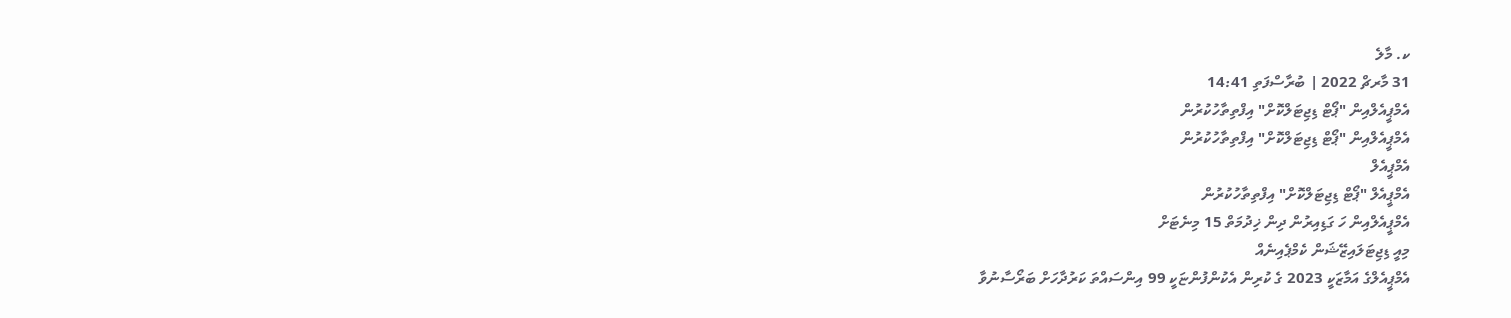ކ. މާލެ
31 މާރޗް 2022 | ބުރާސްފަތި 14:41
އެމްޕީއެލްއިން "ޕޯޓް ޑިޖިޓަލްކޮށް" އިފްތިތާހުކުރުން
އެމްޕީއެލްއިން "ޕޯޓް ޑިޖިޓަލްކޮށް" އިފްތިތާހުކުރުން
އެމްޕީއެލް
އެމްޕީއެލް "ޕޯޓް ޑިޖިޓަލްކޮށް" އިފްތިތާހުކުރުން
އެމްޕީއެލްއިން ހަ ގަޑިއިރުން ދިން ޚިދުމަތް 15 މިނެޓަށް
މިއީ ޑިޖިޓަލައިޒޭޝަން ކެމްޕެއިނެއް
އެމްޕީއެލްގެ އަމާޒަކީ 2023 ގެ ކުރިން އެކުންފުންޏަކީ 99 އިންސައްތަ ކަރުދާހަށް ބަރޯސާނުވާ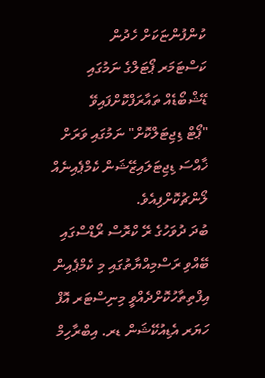ކުންފުންޏަކަށް ހެދުން
ކަސްޓަމަރ ޕޯޓަލްގެ ނަމުގައި ޑޭޝްބޯޑެއް ތައާރަފްކޮށްފައިވޭ
"ޕޯޓް ޑިޖިޓަލްކޮށް" ނަމުގައި ވަރަށް ޚާއްސަ ޑިޖިޓަލައިޒޭޝަން ކެމްޕެއިނެއް ލޯންޗުކޮށްފިއެވެ.
ބުދަ ދުވަހުގެ ރޭ ކްރޮސް ރޯޑްސްގައި ބޭއްވި ރަސްމިއްޔާތުގައި މި ކެމްޕެއިން އިފްތިތާހުކޮށްދެއްވީ މިނިސްޓަރ އޮފް ހަޔަރ އެޑިއުކޭޝަން ޑރ. އިބްރާހިމް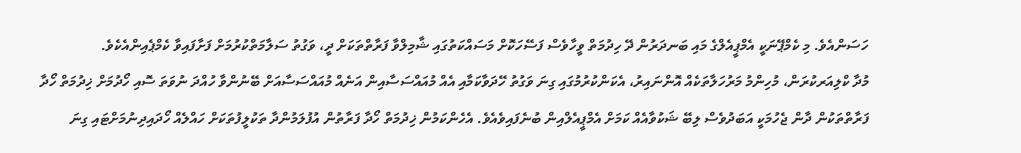ހަސަންއެވެ. މި ކެމްޕޭނަކީ އެމްޕީއެލްގެ މައި ބަނދަރުން ދޭ ހިދުމަތް ވީހާވެސް ފަސޭހަކޮށް މަސައްކަތުގައި ޝާމިލްވާ ފަރާތްތަކަށް ދީ، ވަގުތު ސަލާމަތްކުރުމަށް ފަށާފައިވާ ކެމްޕެއިންއެކެވެ.
މުދާ ކްލިއަރކުރަން، މުހިންމު މަރުހަލާތަކެއް އޮންނައިރު، އެކަންކުރުމުގައި ގިނަ ވަގުތު ހޭދަވާކަމާއި އެއް މުއައްސަސާއިން އަނެއް މުއައްސަސާއަށް ބޭނުންވާ ހުއްދަ ނުވަތަ ސޮއި ހޯދުމަށް ޚިދުމަތް ހޯދާ ފަރާތްތަކުން ދާން ޖެހުމަކީ އަބަދުވެސް ލިބޭ ޝަކުވާއެއް ކަމަށް އެމްޕީއެލްއިން ބުނެފައިވެއެވެ. އެހެންކަމުން ޚިދުމަތް ހޯދާ ފަރާތުން އުފުލަމުންދާ ތަކުލީފުތަކަށް ހައްލެއް ހޯދައިދިނުމަށްޓައި ގިނަ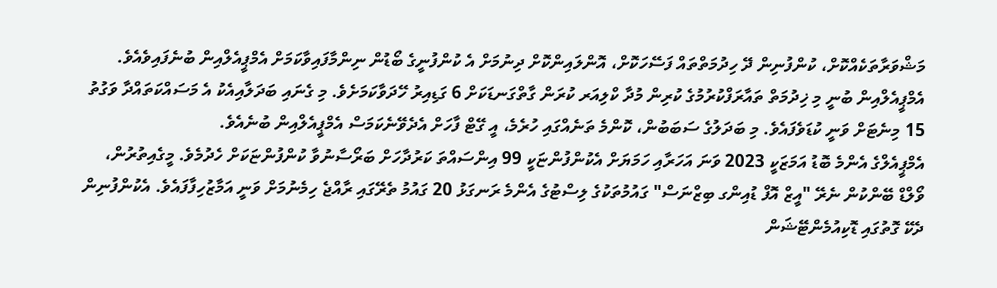މަޝްވަރާތަކެއްކޮށް، ކުންފުނިން ދޭ ހިދުމަތްތައް ފަސޭހަކޮށް، އޮންލައިންކޮށް ދިނުމަށް އެ ކުންފުނީގެ ބޯޑުން ނިންމާފައިވާކަމަށް އެމްޕީއެލްއިން ބުނެފައިވެއެވެ.
އެމްޕީއެލްއިން ބުނީ މި ޚިދުމަތް ތައާރަފްކުރުމުގެ ކުރިން މުދާ ކްލިއަރ ކުރަން ގާތްގަނޑަކަށް 6 ގަޑިއިރު ހޭދަވާކަމަށެވެ. މި ގެނައި ބަދަލާއިއެކު އެ މަސައްކަތައްދާ ވަގުތު 15 މިނެޓަށް ވަނީ ކުޑަވެފައެވެ. މި ބަދަލުގެ ސަބަބުން، ކޮންމެ ތަނެއްގައި ހުރެމެ، އީ ގޭޓް ފާހަށް އެދެވޭނެކަމަސް އެމްޕީއެލްއިން ބުނެއެވެ.
އެމްޕީއެލްގެ އެންމެ ބޮޑު އަމަޒަކީ 2023 ވަނަ އަހަރާއި ހަމަޔަށް އެކުންފުންޏަކީ 99 އިންސައްތަ ކަރުދާހަށް ބަރޯސާނުވާ ކުންފުންޏަކަށް ހެދުމެވެ. މީގެއިތުރުން، ވޯލްޑް ބޭންކުން ނެރޭ "އީޒް އޮފް ޑުއިންގ ބިޒްނަސް" ގައުމުތަކުގެ ލިސްޓުގެ އެންމެ ރަނގަޅު 20 ގައުމު ތެރޭގައި ރާއްޖެ ހިމެނުމަށް ވަނީ އަމާޒުހިފާފައެވެ. އެކުންފުނިން ދެކޭ ގޮތުގައި ޑޮކިއުމެންޓޭޝަން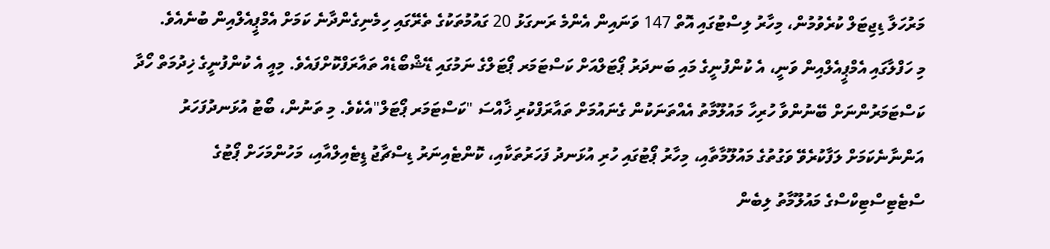މަރުހަލާ ޑިޖިޓަލް ކުރެވުމުން، މިހާރު ލިސްޓުގައި އޮތް 147 ވަނައިން އެންމެ ރަނގަޅު 20 ގައުމުތަކުގެ ތެރޭގައި ހިމެނިގެންދާނެ ކަމަށް އެމްޕީއެލްއިން ބުނެއެވެ.
މި ހަފްލާގައި އެމްޕީއެލްއިން ވަނީ، އެ ކުންފުނީގެ މައި ބަނދަރު ޕޯޓަލްއަށް ކަސްޓަމަރ ޕޯޓަލްގެ ނަމުގައި ޑޭޝްބޯޑެއް ތައާރަފްކޮށްފައެވެ. މިއީ އެ ކުންފުނީގެ ޚިދުމަތް ހޯދާ ކަސްޓަމަރުންނަށް ބޭނުންވާ ހުރިހާ މައުލޫމާތު އެއްތަނަކުން ގެނައުމަށް ތައާރަފްކުރި ޚާއްސަ "ކަސްޓަމަރ ޕޯޓަލް"އެކެވެ. މި ތަނުން، ބޯޓު އުޅަނދުފަހަރު އަންނާނެކަމަށް ލަފާކުރެވޭ ވަގުތުގެ މައުލޫމާތާއި، މިހާރު ޕޯޓުގައި ހުރި އުޅަނދު ފަހަރުތަކާއި، ކޮންޓެއިނަރު ޑިސްޗާޖު ޑީޓެއިލްއާއި، މަހުންމަހަށް ޕޯޓުގެ ސްޓެޓިސްޓިކްސްގެ މައުލޫމާތު ލިބެން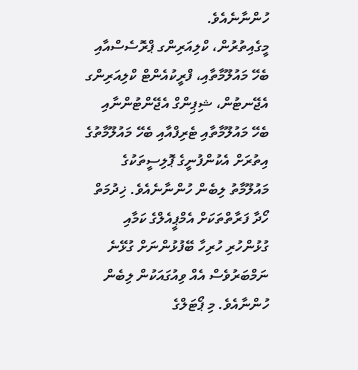ހުންނާނެއެވެ.
މީގެއިތުރުން، ކްލިއަރިންގ ޕްރޮސެސްއާއި ބެހޭ މައުލޫމާތާއި، ފްރީކުއެންޓް ކްލިއަރިންގ އެޖޭނޓުން، ޝިޕިންގް އެޖޭންޓުންނާއި ބެހޭ މައުލޫމާތާއި ޓެރިފްއާއި ބެހޭ މައުލޫމާތުގެ އިތުރަށް އެކުންފުނީގެ ޕޮލިސީތަކުގެ މައުލޫމާތު ލިބެން ހުންނާނެއެވެ. ޚިދުމަތް ހޯދާ ފަރާތްތަކަށް އެމްޕީއެލްގެ ކަމާއި ގުޅުންހުރި ހުރިހާ ބޭފުޅުންނަށް ގުޅޭނެ ނަމްބަރުވެސް އެއް ވިއުގައަކުން ލިބެން ހުންނާއެވެ. މި ޕޯޓަލްގެ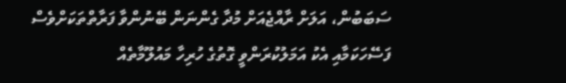ސަބަބުން، އަލަށް ރާއްޖެއަށް މުދާ ގެންނަން ބޭނުންވާ ފަރާތްތަކަށްވެސް ފަސޭހަކަމާއި އެކު އަމަލުކުރަންވީ ގޮތުގެ ހުރިހާ މައުލޫމާތެއް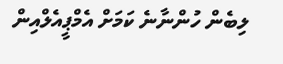ލިބެން ހުންނާނެ ކަމަށް އެމްޕީއެލްއިން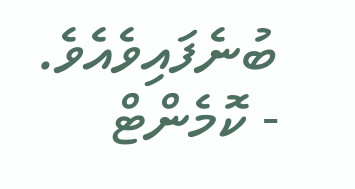ބުނެފައިވެއެވެ.
- ކޮމެންޓް